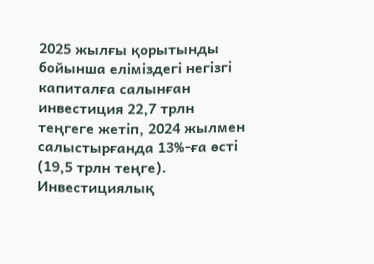2025 жылғы қорытынды бойынша еліміздегі негізгі капиталға салынған инвестиция 22,7 трлн теңгеге жетіп, 2024 жылмен салыстырғанда 13%-ға өсті (19,5 трлн теңге). Инвестициялық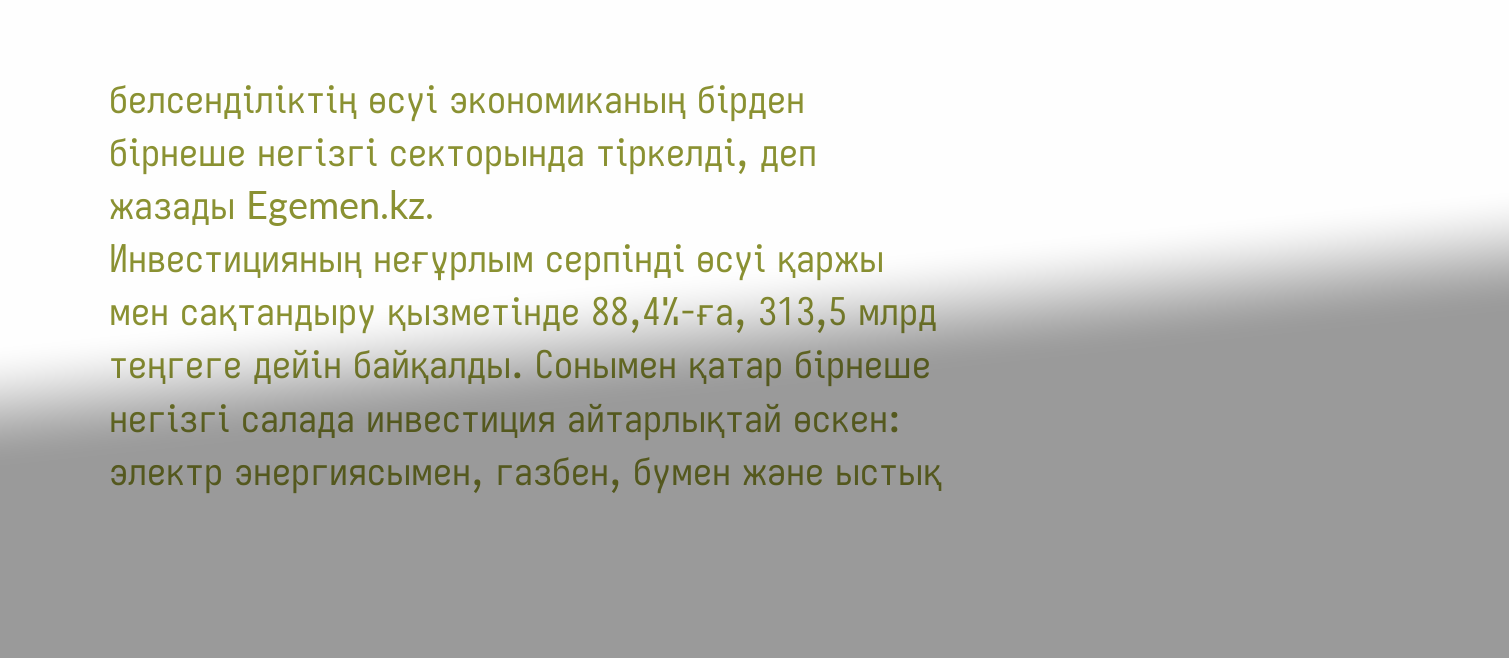белсенділіктің өсуі экономиканың бірден бірнеше негізгі секторында тіркелді, деп жазады Egemen.kz.
Инвестицияның неғұрлым серпінді өсуі қаржы мен сақтандыру қызметінде 88,4%-ға, 313,5 млрд теңгеге дейін байқалды. Сонымен қатар бірнеше негізгі салада инвестиция айтарлықтай өскен:
электр энергиясымен, газбен, бумен және ыстық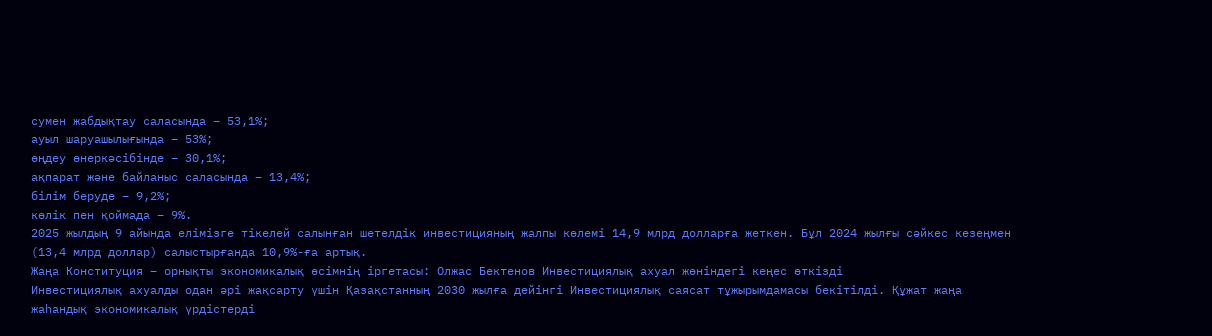сумен жабдықтау саласында – 53,1%;
ауыл шаруашылығында – 53%;
өңдеу өнеркәсібінде – 30,1%;
ақпарат және байланыс саласында – 13,4%;
білім беруде – 9,2%;
көлік пен қоймада – 9%.
2025 жылдың 9 айында елімізге тікелей салынған шетелдік инвестицияның жалпы көлемі 14,9 млрд долларға жеткен. Бұл 2024 жылғы сәйкес кезеңмен (13,4 млрд доллар) салыстырғанда 10,9%-ға артық.
Жаңа Конституция – орнықты экономикалық өсімнің іргетасы: Олжас Бектенов Инвестициялық ахуал жөніндегі кеңес өткізді
Инвестициялық ахуалды одан әрі жақсарту үшін Қазақстанның 2030 жылға дейінгі Инвестициялық саясат тұжырымдамасы бекітілді. Құжат жаңа жаһандық экономикалық үрдістерді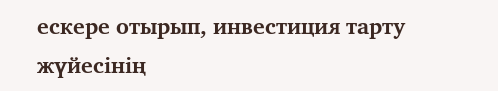ескере отырып, инвестиция тарту жүйесінің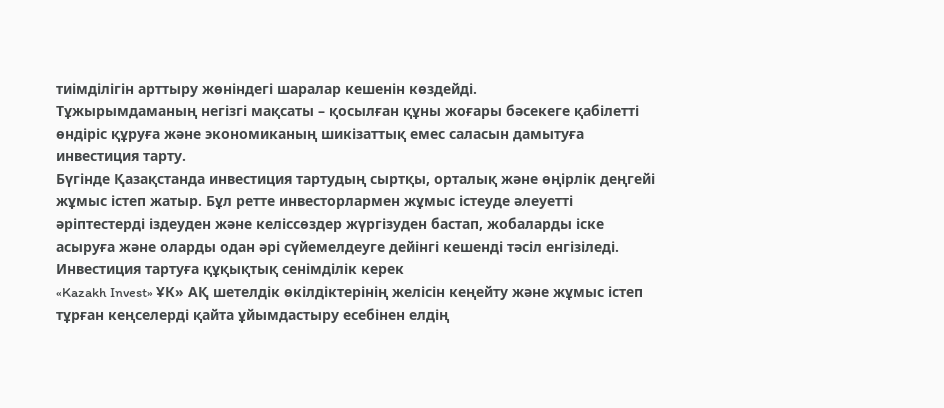тиімділігін арттыру жөніндегі шаралар кешенін көздейді.
Тұжырымдаманың негізгі мақсаты – қосылған құны жоғары бәсекеге қабілетті өндіріс құруға және экономиканың шикізаттық емес саласын дамытуға инвестиция тарту.
Бүгінде Қазақстанда инвестиция тартудың сыртқы, орталық және өңірлік деңгейі жұмыс істеп жатыр. Бұл ретте инвесторлармен жұмыс істеуде әлеуетті әріптестерді іздеуден және келіссөздер жүргізуден бастап, жобаларды іске асыруға және оларды одан әрі сүйемелдеуге дейінгі кешенді тәсіл енгізіледі.
Инвестиция тартуға құқықтық сенімділік керек
«Kazakh Invest» ҰК» АҚ шетелдік өкілдіктерінің желісін кеңейту және жұмыс істеп тұрған кеңселерді қайта ұйымдастыру есебінен елдің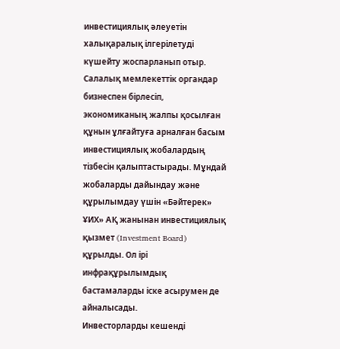инвестициялық әлеуетін халықаралық ілгерілетуді күшейту жоспарланып отыр.
Салалық мемлекеттік органдар бизнеспен бірлесіп, экономиканың жалпы қосылған құнын ұлғайтуға арналған басым инвестициялық жобалардың тізбесін қалыптастырады. Мұндай жобаларды дайындау және құрылымдау үшін «Бәйтерек» ҰИХ» АҚ жанынан инвестициялық қызмет (Investment Board) құрылды. Ол ірі инфрақұрылымдық бастамаларды іске асырумен де айналысады.
Инвесторларды кешенді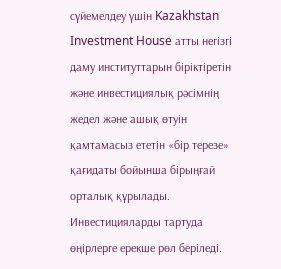сүйемелдеу үшін Kazakhstan Investment House атты негізгі даму институттарын біріктіретін және инвестициялық рәсімнің жедел және ашық өтуін қамтамасыз ететін «бір терезе» қағидаты бойынша бірыңғай орталық құрылады.
Инвестицияларды тартуда өңірлерге ерекше рөл беріледі.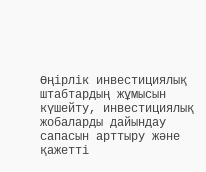Өңірлік инвестициялық штабтардың жұмысын күшейту, инвестициялық жобаларды дайындау сапасын арттыру және қажетті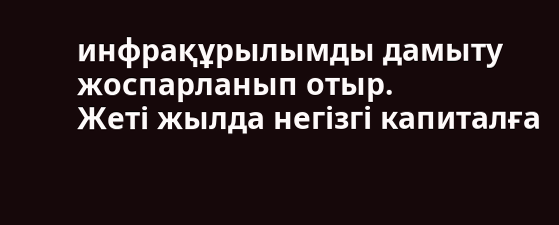инфрақұрылымды дамыту жоспарланып отыр.
Жеті жылда негізгі капиталға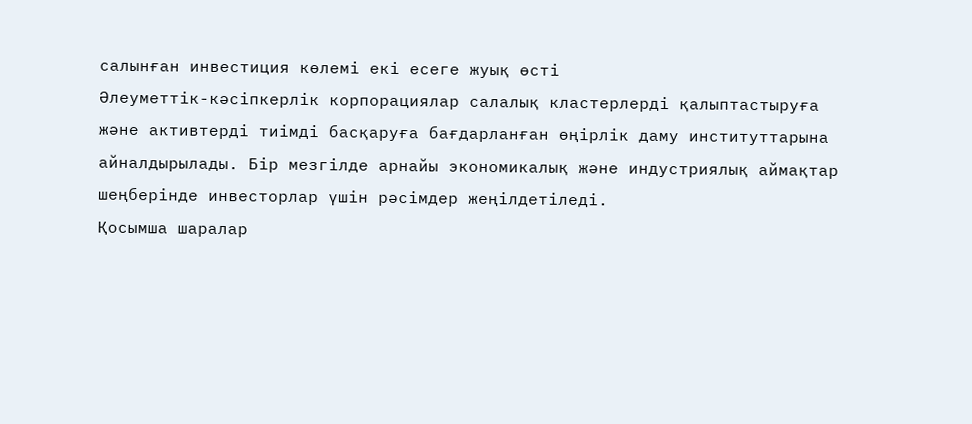салынған инвестиция көлемі екі есеге жуық өсті
Әлеуметтік-кәсіпкерлік корпорациялар салалық кластерлерді қалыптастыруға және активтерді тиімді басқаруға бағдарланған өңірлік даму институттарына айналдырылады. Бір мезгілде арнайы экономикалық және индустриялық аймақтар шеңберінде инвесторлар үшін рәсімдер жеңілдетіледі.
Қосымша шаралар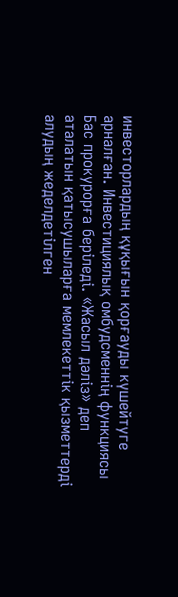инвесторлардың құқығын қорғауды күшейтуге арналған. Инвестициялық омбудсменнің функциясы Бас прокурорға беріледі. «Жасыл дәліз» деп аталатын қатысушыларға мемлекеттік қызметтерді алудың жеделдетілген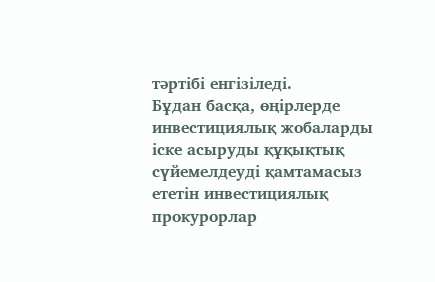тәртібі енгізіледі.
Бұдан басқа, өңірлерде инвестициялық жобаларды іске асыруды құқықтық сүйемелдеуді қамтамасыз ететін инвестициялық прокурорлар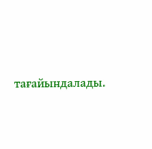тағайындалады.